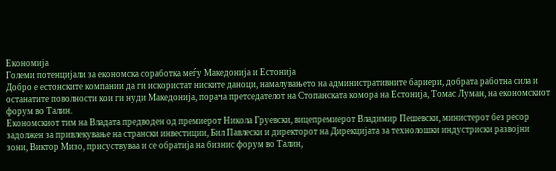Економија
Големи потенцијали за економска соработка меѓу Македонија и Естонија
Добро е естонските компании да ги искористат ниските даноци, намалувањето на административните бариери, добрата работна сила и останатите поволности кои ги нуди Македонија, порача претседателот на Стопанската комора на Естонија, Томас Луман, на економскиот форум во Талин.
Економскиот тим на Владата предводен од премиерот Никола Груевски, вицепремиерот Владимир Пешевски, министерот без ресор задолжен за привлекување на странски инвестиции, Бил Павлески и директорот на Дирекцијата за технолошки индустриски развојни зони, Виктор Мизо, присуствуваа и се обратија на бизнис форум во Талин,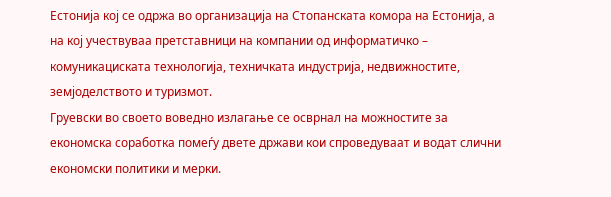Естонија кој се одржа во организација на Стопанската комора на Естонија, а на кој учествуваа претставници на компании од информатичко – комуникациската технологија, техничката индустрија, недвижностите, земјоделството и туризмот.
Груевски во своето воведно излагање се осврнал на можностите за економска соработка помеѓу двете држави кои спроведуваат и водат слични економски политики и мерки.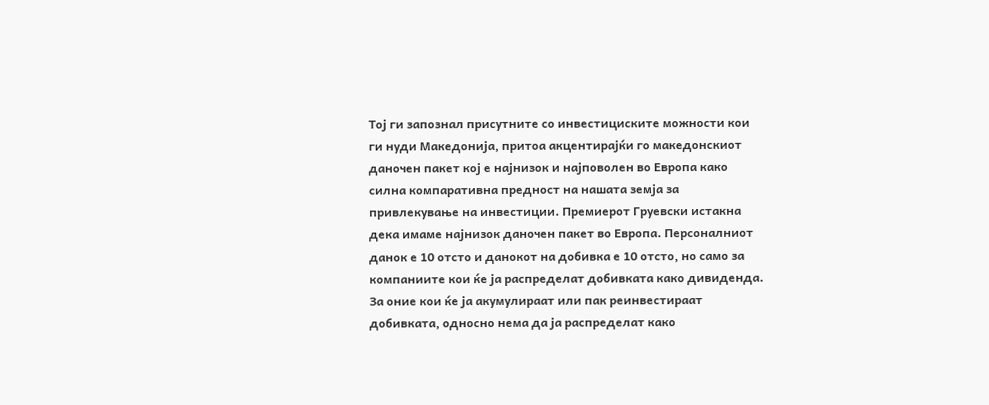Тој ги запознал присутните со инвестициските можности кои ги нуди Македонија, притоа акцентирајќи го македонскиот даночен пакет кој е најнизок и најповолен во Европа како силна компаративна предност на нашата земја за привлекување на инвестиции. Премиерот Груевски истакна дека имаме најнизок даночен пакет во Европа. Персоналниот данок е 10 отсто и данокот на добивка е 10 отсто, но само за компаниите кои ќе ја распределат добивката како дивиденда. За оние кои ќе ја акумулираат или пак реинвестираат добивката, односно нема да ја распределат како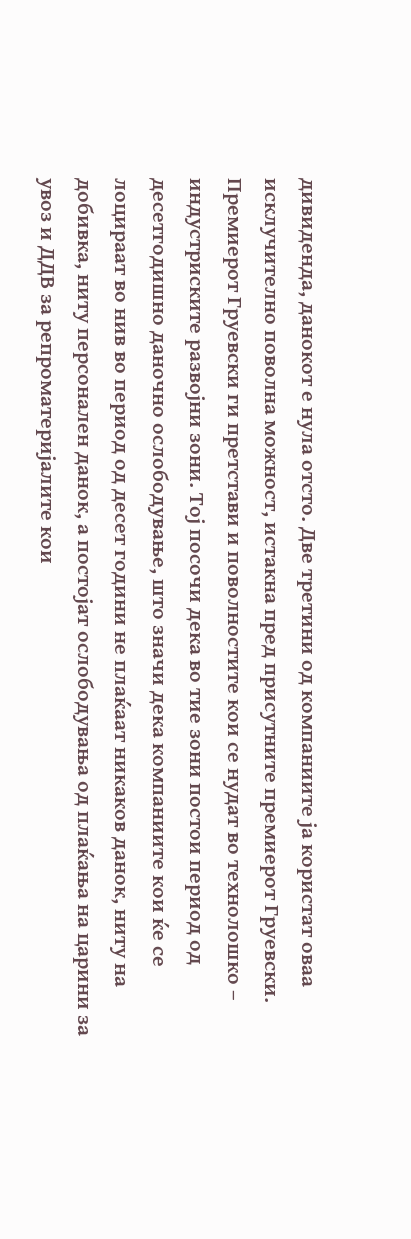дивиденда, данокот е нула отсто. Две третини од компаниите ја користат оваа исклучително поволна можност, истакна пред присутните премиерот Груевски.
Премиерот Груевски ги претстави и поволностите кои се нудат во технолошко – индустриските развојни зони. Тој посочи дека во тие зони постои период од десетгодишно даночно ослободување, што значи дека компаниите кои ќе се лоцираат во нив во период од десет години не плаќаат никаков данок, ниту на добивка, ниту персонален данок, а постојат ослободувања од плаќања на царини за увоз и ДДВ за репроматеријалите кои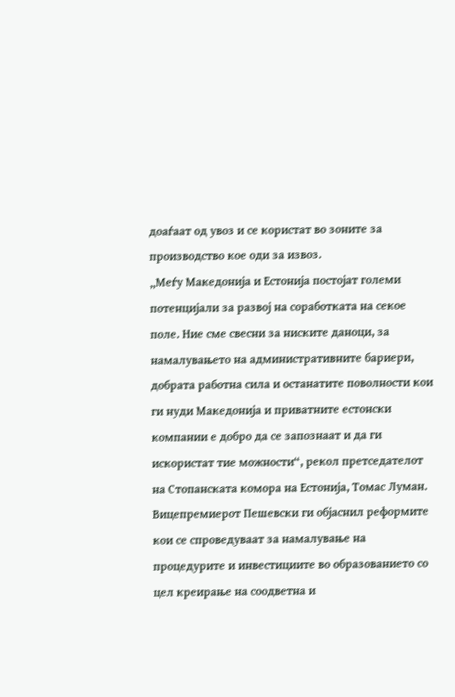доаѓаат од увоз и се користат во зоните за производство кое оди за извоз.
„Меѓу Македонија и Естонија постојат големи потенцијали за развој на соработката на секое поле. Ние сме свесни за ниските даноци, за намалувањето на административните бариери, добрата работна сила и останатите поволности кои ги нуди Македонија и приватните естонски компании е добро да се запознаат и да ги искористат тие можности“, рекол претседателот на Стопанската комора на Естонија, Томас Луман.
Вицепремиерот Пешевски ги објаснил реформите кои се спроведуваат за намалување на процедурите и инвестициите во образованието со цел креирање на соодветна и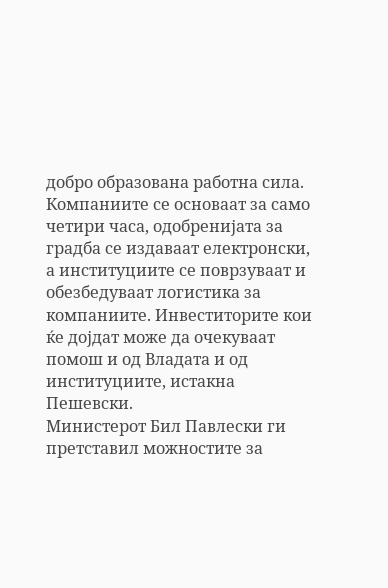добро образована работна сила. Компаниите се основаат за само четири часа, одобренијата за градба се издаваат електронски, а институциите се поврзуваат и обезбедуваат логистика за компаниите. Инвеститорите кои ќе дојдат може да очекуваат помош и од Владата и од институциите, истакна Пешевски.
Министерот Бил Павлески ги претставил можностите за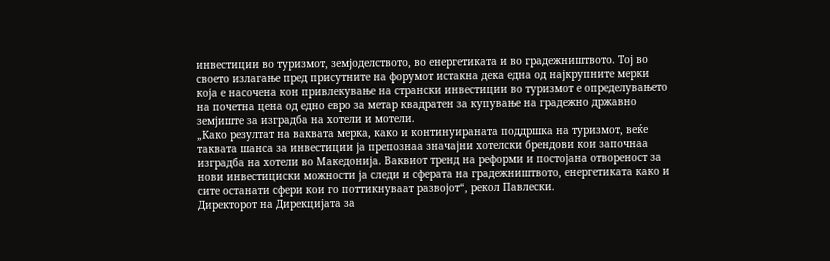инвестиции во туризмот, земјоделството, во енергетиката и во градежништвото. Тој во своето излагање пред присутните на форумот истакна дека една од најкрупните мерки која е насочена кон привлекување на странски инвестиции во туризмот е определувањето на почетна цена од едно евро за метар квадратен за купување на градежно државно земјиште за изградба на хотели и мотели.
„Како резултат на ваквата мерка, како и континуираната поддршка на туризмот, веќе таквата шанса за инвестиции ја препознаа значајни хотелски брендови кои започнаа изградба на хотели во Македонија. Ваквиот тренд на реформи и постојана отвореност за нови инвестициски можности ја следи и сферата на градежништвото, енергетиката како и сите останати сфери кои го поттикнуваат развојот“, рекол Павлески.
Директорот на Дирекцијата за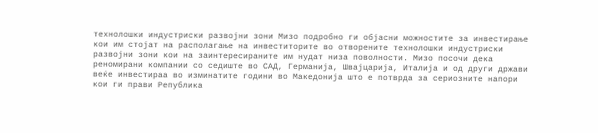технолошки индустриски развојни зони Мизо подробно ги објасни можностите за инвестирање кои им стојат на располагање на инвеститорите во отворените технолошки индустриски развојни зони кои на заинтересираните им нудат низа поволности. Мизо посочи дека реномирани компании со седиште во САД, Германија, Швајцарија, Италија и од други држави веќе инвестираа во изминатите години во Македонија што е потврда за сериозните напори кои ги прави Република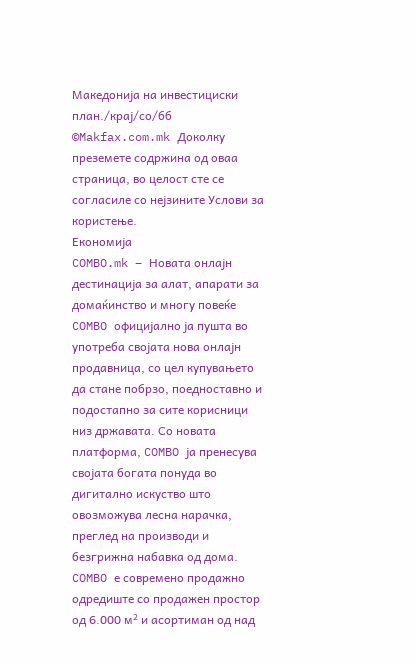Македонија на инвестициски план./крај/со/бб
©Makfax.com.mk Доколку преземете содржина од оваа страница, во целост сте се согласиле со нејзините Услови за користење.
Економија
COMBO.mk – Новата онлајн дестинација за алат, апарати за домаќинство и многу повеќе
COMBO официјално ја пушта во употреба својата нова онлајн продавница, со цел купувањето да стане побрзо, поедноставно и подостапно за сите корисници низ државата. Со новата платформа, COMBO ја пренесува својата богата понуда во дигитално искуство што овозможува лесна нарачка, преглед на производи и безгрижна набавка од дома.
COMBO е современо продажно одредиште со продажен простор од 6.000 м² и асортиман од над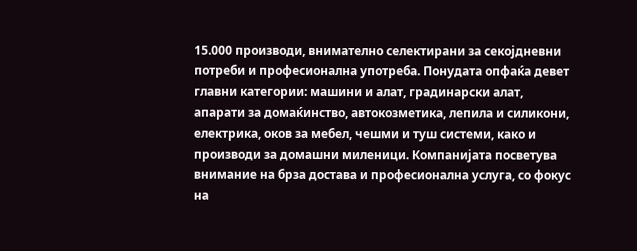15.000 производи, внимателно селектирани за секојдневни потреби и професионална употреба. Понудата опфаќа девет главни категории: машини и алат, градинарски алат, апарати за домаќинство, автокозметика, лепила и силикони, електрика, оков за мебел, чешми и туш системи, како и производи за домашни миленици. Компанијата посветува внимание на брза достава и професионална услуга, со фокус на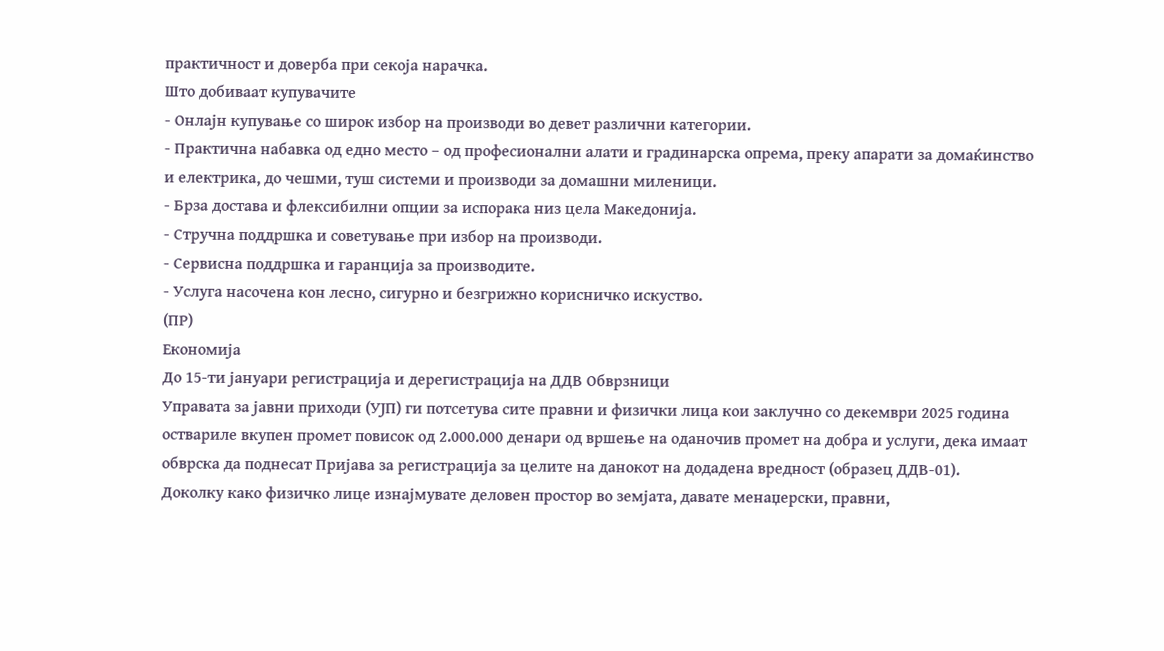практичност и доверба при секоја нарачка.
Што добиваат купувачите
- Онлајн купување со широк избор на производи во девет различни категории.
- Практична набавка од едно место – од професионални алати и градинарска опрема, преку апарати за домаќинство и електрика, до чешми, туш системи и производи за домашни миленици.
- Брза достава и флексибилни опции за испорака низ цела Македонија.
- Стручна поддршка и советување при избор на производи.
- Сервисна поддршка и гаранција за производите.
- Услуга насочена кон лесно, сигурно и безгрижно корисничко искуство.
(ПР)
Економија
До 15-ти јануари регистрација и дерегистрација на ДДВ Обврзници
Управата за јавни приходи (УЈП) ги потсетува сите правни и физички лица кои заклучно со декември 2025 година оствариле вкупен промет повисок од 2.000.000 денари од вршење на оданочив промет на добра и услуги, дека имаат обврска да поднесат Пријава за регистрација за целите на данокот на додадена вредност (образец ДДВ-01).
Доколку како физичко лице изнајмувате деловен простор во земјата, давате менаџерски, правни,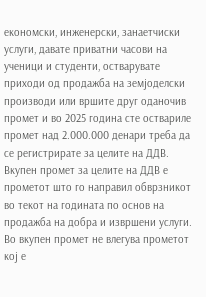економски, инженерски, занаетчиски услуги, давате приватни часови на ученици и студенти, остварувате приходи од продажба на земјоделски производи или вршите друг оданочив промет и во 2025 година сте оствариле промет над 2.000.000 денари треба да се регистрирате за целите на ДДВ.
Вкупен промет за целите на ДДВ е прометот што го направил обврзникот во текот на годината по основ на продажба на добра и извршени услуги. Во вкупен промет не влегува прометот кој е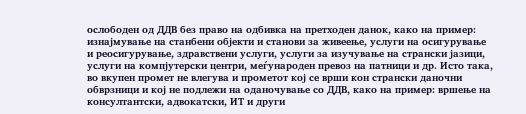ослободен од ДДВ без право на одбивка на претходен данок, како на пример: изнајмување на станбени објекти и станови за живеење, услуги на осигурување и реосигурување, здравствени услуги, услуги за изучување на странски јазици, услуги на компјутерски центри, меѓународен превоз на патници и др. Исто така, во вкупен промет не влегува и прометот кој се врши кон странски даночни обврзници и кој не подлежи на оданочување со ДДВ, како на пример: вршење на консултантски, адвокатски, ИТ и други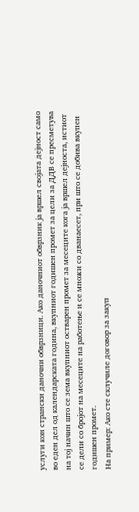услуги кон странски даночни обврзници. Ако даночниот обврзник ја вршел својата дејност само во еден дел од календарската година, вкупниот годишен промет за цели за ДДВ се пресметува на тој начин што се зема вкупниот остварен промет за месеците кога ја вршел дејноста, истиот се дели со бројот на месеците на работење и се множи со дванаесет, при што се добива вкупен годишен промет.
На пример: Ако сте склучиле договор за закуп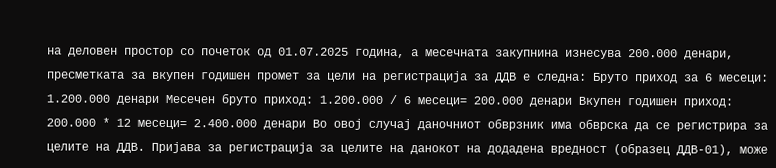на деловен простор со почеток од 01.07.2025 година, а месечната закупнина изнесува 200.000 денари, пресметката за вкупен годишен промет за цели на регистрација за ДДВ е следна: Бруто приход за 6 месеци: 1.200.000 денари Месечен бруто приход: 1.200.000 / 6 месеци= 200.000 денари Вкупен годишен приход: 200.000 * 12 месеци= 2.400.000 денари Во овој случај даночниот обврзник има обврска да се регистрира за целите на ДДВ. Пријава за регистрација за целите на данокот на додадена вредност (образец ДДВ-01), може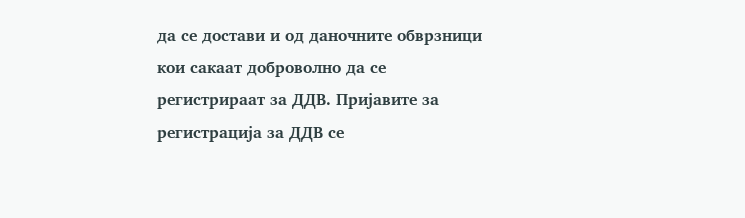да се достави и од даночните обврзници кои сакаат доброволно да се регистрираат за ДДВ. Пријавите за регистрација за ДДВ се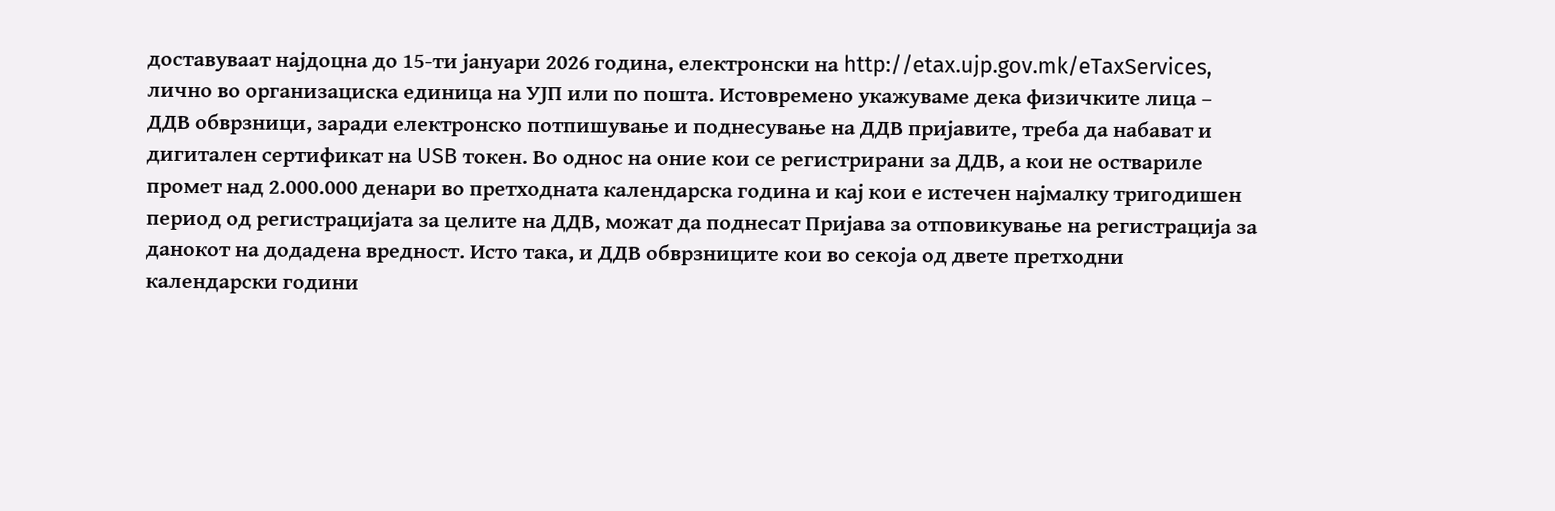доставуваат најдоцна до 15-ти јануари 2026 година, електронски на http://etax.ujp.gov.mk/eTaxServices, лично во организациска единица на УЈП или по пошта. Истовремено укажуваме дека физичките лица – ДДВ обврзници, заради електронско потпишување и поднесување на ДДВ пријавите, треба да набават и дигитален сертификат на USB токен. Во однос на оние кои се регистрирани за ДДВ, а кои не оствариле промет над 2.000.000 денари во претходната календарска година и кај кои е истечен најмалку тригодишен период од регистрацијата за целите на ДДВ, можат да поднесат Пријава за отповикување на регистрација за данокот на додадена вредност. Исто така, и ДДВ обврзниците кои во секоја од двете претходни календарски години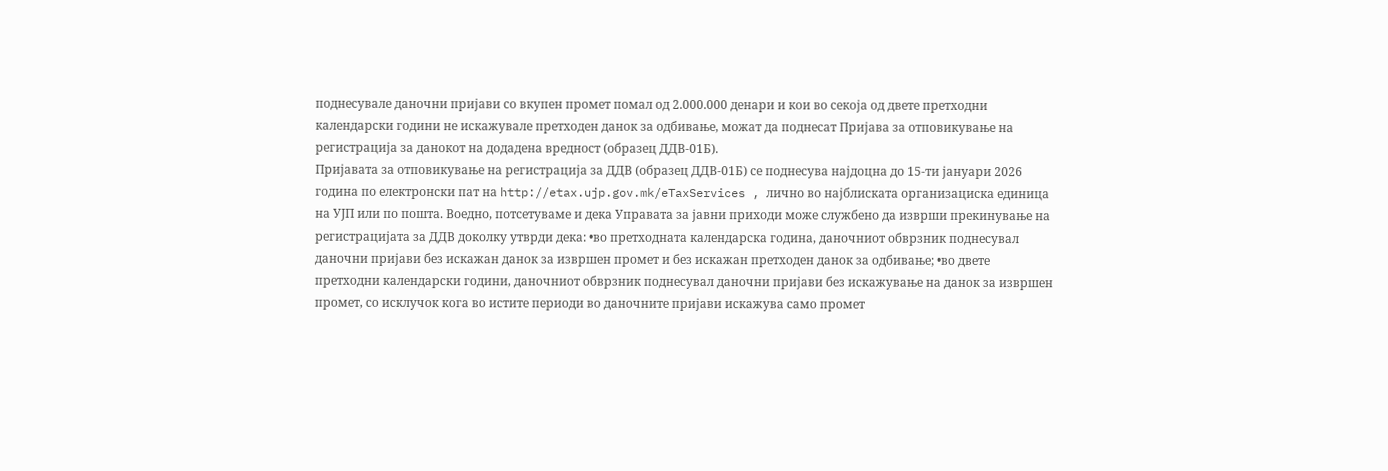поднесувале даночни пријави со вкупен промет помал од 2.000.000 денари и кои во секоја од двете претходни календарски години не искажувале претходен данок за одбивање, можат да поднесат Пријава за отповикување на регистрација за данокот на додадена вредност (образец ДДВ-01Б).
Пријавата за отповикување на регистрација за ДДВ (образец ДДВ-01Б) се поднесува најдоцна до 15-ти јануари 2026 година по електронски пат на http://etax.ujp.gov.mk/eTaxServices , лично во најблиската организациска единица на УЈП или по пошта. Воедно, потсетуваме и дека Управата за јавни приходи може службено да изврши прекинување на регистрацијата за ДДВ доколку утврди дека: •во претходната календарска година, даночниот обврзник поднесувал даночни пријави без искажан данок за извршен промет и без искажан претходен данок за одбивање; •во двете претходни календарски години, даночниот обврзник поднесувал даночни пријави без искажување на данок за извршен промет, со исклучок кога во истите периоди во даночните пријави искажува само промет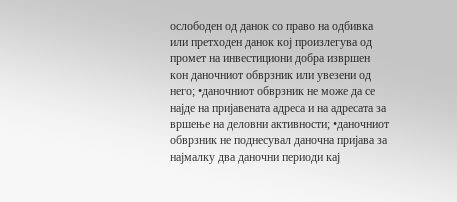ослободен од данок со право на одбивка или претходен данок кој произлегува од промет на инвестициони добра извршен кон даночниот обврзник или увезени од него; •даночниот обврзник не може да се најде на пријавената адреса и на адресата за вршење на деловни активности; •даночниот обврзник не поднесувал даночна пријава за најмалку два даночни периоди кај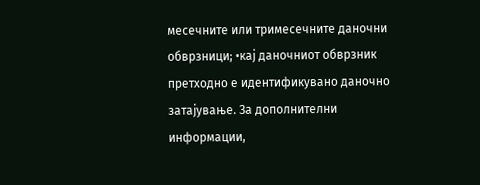месечните или тримесечните даночни обврзници; •кај даночниот обврзник претходно е идентификувано даночно затајување. За дополнителни информации,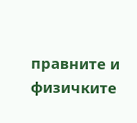правните и физичките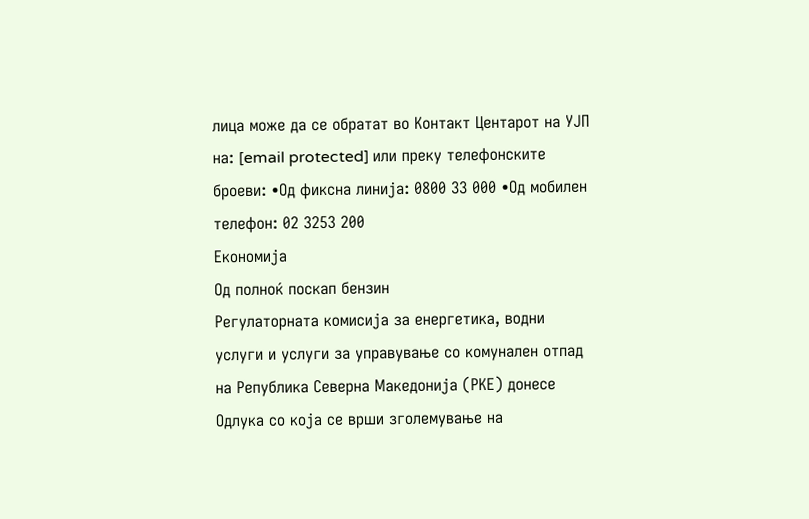лица може да се обратат во Контакт Центарот на УЈП на: [email protected] или преку телефонските броеви: •Од фиксна линија: 0800 33 000 •Од мобилен телефон: 02 3253 200
Економија
Од полноќ поскап бензин
Регулаторната комисија за енергетика, водни услуги и услуги за управување со комунален отпад на Република Северна Македонија (РКЕ) донесе Одлука со која се врши зголемување на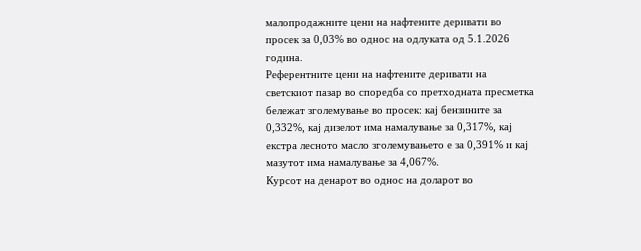малопродажните цени на нафтените деривати во просек за 0,03% во однос на одлуката од 5.1.2026 година.
Референтните цени на нафтените деривати на светскиот пазар во споредба со претходната пресметка бележат зголемување во просек: кај бензините за 0,332%, кај дизелот има намалување за 0,317%, кај екстра лесното масло зголемувањето е за 0,391% и кај мазутот има намалување за 4,067%.
Курсот на денарот во однос на доларот во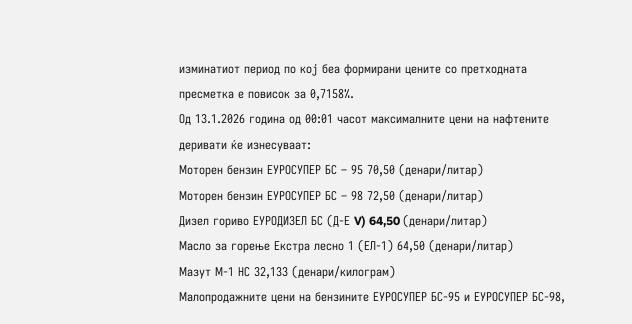изминатиот период по кој беа формирани цените со претходната пресметка е повисок за 0,7158%.
Од 13.1.2026 година од 00:01 часот максималните цени на нафтените деривати ќе изнесуваат:
Моторен бензин ЕУРОСУПЕР БС – 95 70,50 (денари/литар)
Моторен бензин ЕУРОСУПЕР БС – 98 72,50 (денари/литар)
Дизел гориво ЕУРОДИЗЕЛ БС (Д-Е V) 64,50 (денари/литар)
Масло за горење Екстра лесно 1 (ЕЛ-1) 64,50 (денари/литар)
Мазут М-1 НС 32,133 (денари/килограм)
Малопродажните цени на бензините ЕУРОСУПЕР БС-95 и ЕУРОСУПЕР БС-98,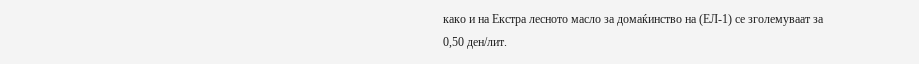како и на Екстра лесното масло за домаќинство на (ЕЛ-1) се зголемуваат за 0,50 ден/лит.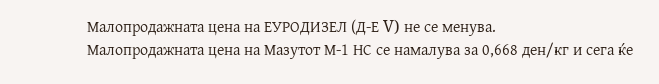Малопродажната цена на ЕУРОДИЗЕЛ (Д-Е V) не се менува.
Малопродажната цена на Мазутот М-1 НС се намалува за 0,668 ден/кг и сега ќе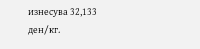изнесува 32,133 ден/кг.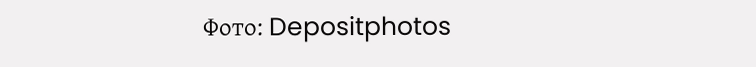Фото: Depositphotos